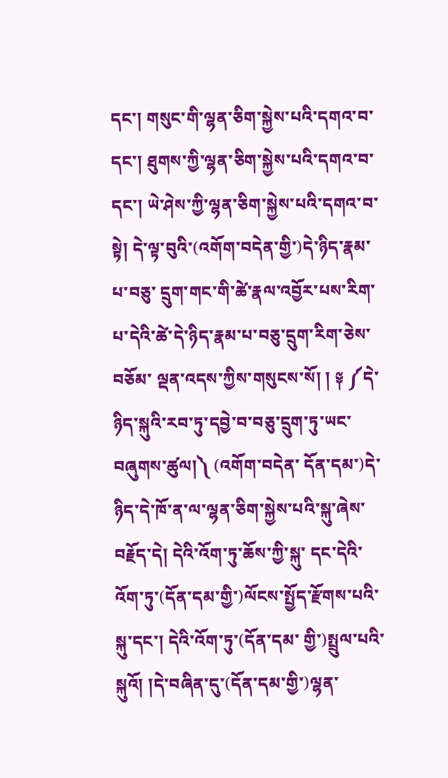དང་། གསུང་གི་ལྷན་ཅིག་སྐྱེས་པའི་དགའ་བ་དང་། ཐུགས་ཀྱི་ལྷན་ཅིག་སྐྱེས་པའི་དགའ་བ་དང་། ཡེ་ཤེས་ཀྱི་ལྷན་ཅིག་སྐྱེས་པའི་དགའ་བ་སྟེ། དེ་ལྟ་བུའི་(འགོག་བདེན་གྱི་)དེ་ཉིད་རྣམ་པ་བཅུ་ དྲུག་གང་གི་ཚེ་རྣལ་འབྱོར་པས་རིག་པ་དེའི་ཚེ་དེ་ཉིད་རྣམ་པ་བཅུ་དྲུག་རིག་ཅེས་བཅོམ་ ལྡན་འདས་ཀྱིས་གསུངས་སོ། ། ༈ ༼དེ་ཉིད་སྐུའི་རབ་ཏུ་དབྱེ་བ་བཅུ་དྲུག་ཏུ་ཡང་བཞུགས་ཚུལ།༽ (འགོག་བདེན་ དོན་དམ་)དེ་ཉིད་དེ་ཁོ་ན་ལ་ལྷན་ཅིག་སྐྱེས་པའི་སྐུ་ཞེས་བརྗོད་དེ། དེའི་འོག་ཏུ་ཆོས་ཀྱི་སྐུ་ དང་དེའི་འོག་ཏུ་(དོན་དམ་གྱི་)ལོངས་སྤྱོད་རྫོགས་པའི་སྐུ་དང་། དེའི་འོག་ཏུ་(དོན་དམ་ གྱི་)སྤྲུལ་པའི་སྐུའོ། །དེ་བཞིན་དུ་(དོན་དམ་གྱི་)ལྷན་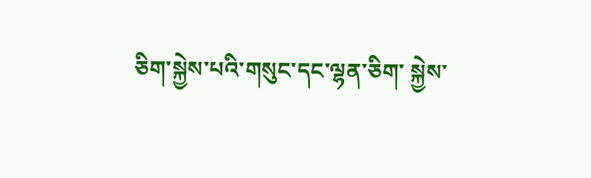ཅིག་སྐྱེས་པའི་གསུང་དང་ལྷན་ཅིག་ སྐྱེས་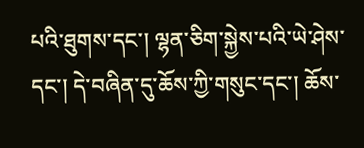པའི་ཐུགས་དང་། ལྷན་ཅིག་སྐྱེས་པའི་ཡེ་ཤེས་དང་། དེ་བཞིན་དུ་ཆོས་ཀྱི་གསུང་དང་། ཆོས་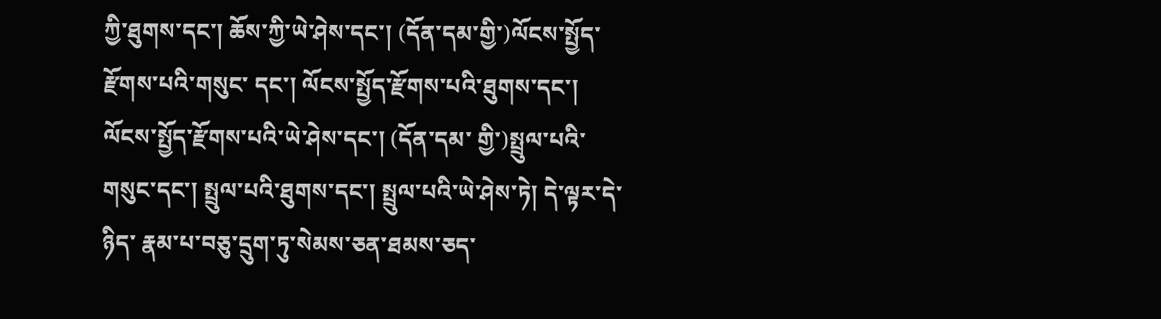ཀྱི་ཐུགས་དང་། ཆོས་ཀྱི་ཡེ་ཤེས་དང་། (དོན་དམ་གྱི་)ལོངས་སྤྱོད་རྫོགས་པའི་གསུང་ དང་། ལོངས་སྤྱོད་རྫོགས་པའི་ཐུགས་དང་། ལོངས་སྤྱོད་རྫོགས་པའི་ཡེ་ཤེས་དང་། (དོན་དམ་ གྱི་)སྤྲུལ་པའི་གསུང་དང་། སྤྲུལ་པའི་ཐུགས་དང་། སྤྲུལ་པའི་ཡེ་ཤེས་ཏེ། དེ་ལྟར་དེ་ཉིད་ རྣམ་པ་བཅུ་དྲུག་ཏུ་སེམས་ཅན་ཐམས་ཅད་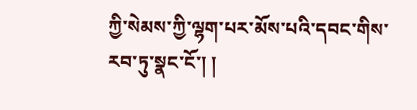ཀྱི་སེམས་ཀྱི་ལྷག་པར་མོས་པའི་དབང་གིས་ རབ་ཏུ་སྣང་ངོ་། །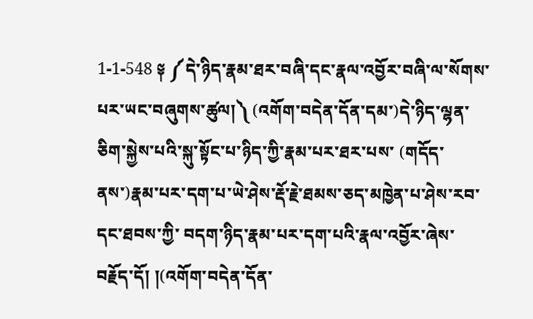1-1-548 ༈ ༼དེ་ཉིད་རྣམ་ཐར་བཞི་དང་རྣལ་འབྱོར་བཞི་ལ་སོགས་པར་ཡང་བཞུགས་ཚུལ།༽ (འགོག་བདེན་དོན་དམ་)དེ་ཉིད་ལྷན་ཅིག་སྐྱེས་པའི་སྐུ་སྟོང་པ་ཉིད་ཀྱི་རྣམ་པར་ཐར་པས་ (གདོད་ནས་)རྣམ་པར་དག་པ་ཡེ་ཤེས་རྡོ་རྗེ་ཐམས་ཅད་མཁྱེན་པ་ཤེས་རབ་དང་ཐབས་ཀྱི་ བདག་ཉིད་རྣམ་པར་དག་པའི་རྣལ་འབྱོར་ཞེས་བརྗོད་དོ། །(འགོག་བདེན་དོན་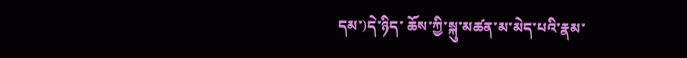དམ་)དེ་ཉིད་ ཆོས་ཀྱི་སྐུ་མཚན་མ་མེད་པའི་རྣམ་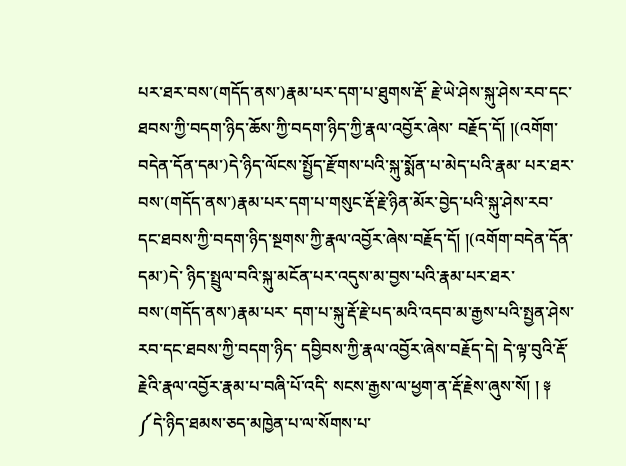པར་ཐར་བས་(གདོད་ནས་)རྣམ་པར་དག་པ་ཐུགས་རྡོ་ རྗེ་ཡེ་ཤེས་སྐུ་ཤེས་རབ་དང་ཐབས་ཀྱི་བདག་ཉིད་ཆོས་ཀྱི་བདག་ཉིད་ཀྱི་རྣལ་འབྱོར་ཞེས་ བརྗོད་དོ། །(འགོག་བདེན་དོན་དམ་)དེ་ཉིད་ལོངས་སྤྱོད་རྫོགས་པའི་སྐུ་སྨོན་པ་མེད་པའི་རྣམ་ པར་ཐར་བས་(གདོད་ནས་)རྣམ་པར་དག་པ་གསུང་རྡོ་རྗེ་ཉིན་མོར་བྱེད་པའི་སྐུ་ཤེས་རབ་ དང་ཐབས་ཀྱི་བདག་ཉིད་སྔགས་ཀྱི་རྣལ་འབྱོར་ཞེས་བརྗོད་དོ། །(འགོག་བདེན་དོན་དམ་)དེ་ ཉིད་སྤྲུལ་བའི་སྐུ་མངོན་པར་འདུས་མ་བྱས་པའི་རྣམ་པར་ཐར་བས་(གདོད་ནས་)རྣམ་པར་ དག་པ་སྐུ་རྡོ་རྗེ་པད་མའི་འདབ་མ་རྒྱས་པའི་སྤྱན་ཤེས་རབ་དང་ཐབས་ཀྱི་བདག་ཉིད་ དབྱིབས་ཀྱི་རྣལ་འབྱོར་ཞེས་བརྗོད་དེ། དེ་ལྟ་བུའི་རྡོ་རྗེའི་རྣལ་འབྱོར་རྣམ་པ་བཞི་པོ་འདི་ སངས་རྒྱས་ལ་ཕྱག་ན་རྡོ་རྗེས་ཞུས་སོ། ། ༈ ༼དེ་ཉིད་ཐམས་ཅད་མཁྱེན་པ་ལ་སོགས་པ་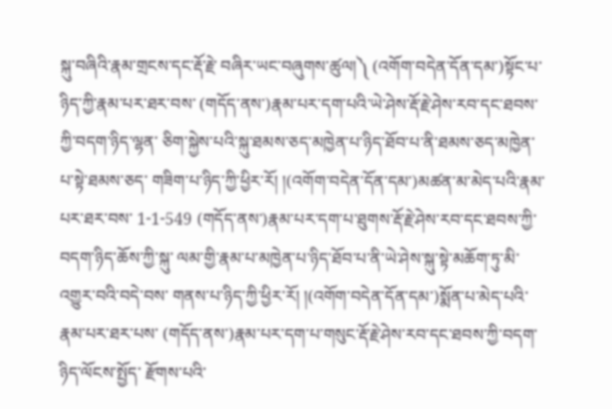སྐུ་བཞིའི་རྣམ་གྲངས་དང་རྡོ་རྗེ་ བཞིར་ཡང་བཞུགས་ཚུལ།༽ (འགོག་བདེན་དོན་དམ་)སྟོང་པ་ཉིད་ཀྱི་རྣམ་པར་ཐར་བས་ (གདོད་ནས་)རྣམ་པར་དག་པའི་ཡེ་ཤེས་རྡོ་རྗེ་ཤེས་རབ་དང་ཐབས་ཀྱི་བདག་ཉིད་ལྷན་ ཅིག་སྐྱེས་པའི་སྐུ་ཐམས་ཅད་མཁྱེན་པ་ཉིད་ཐོབ་པ་ནི་ཐམས་ཅད་མཁྱེན་པ་སྟེ་ཐམས་ཅད་ གཟིག་པ་ཉིད་ཀྱི་ཕྱིར་རོ། །(འགོག་བདེན་དོན་དམ་)མཚན་མ་མེད་པའི་རྣམ་པར་ཐར་བས་ 1-1-549 (གདོད་ནས་)རྣམ་པར་དག་པ་ཐུགས་རྡོ་རྗེ་ཤེས་རབ་དང་ཐབས་ཀྱི་བདག་ཉིད་ཆོས་ཀྱི་སྐུ་ ལམ་གྱི་རྣམ་པ་མཁྱེན་པ་ཉིད་ཐོབ་པ་ནི་ཡེ་ཤེས་སྐུ་སྟེ་མཆོག་ཏུ་མི་འགྱུར་བའི་བདེ་བས་ གནས་པ་ཉིད་ཀྱི་ཕྱིར་རོ། །(འགོག་བདེན་དོན་དམ་)སྨོན་པ་མེད་པའི་རྣམ་པར་ཐར་པས་ (གདོད་ནས་)རྣམ་པར་དག་པ་གསུང་རྡོ་རྗེ་ཤེས་རབ་དང་ཐབས་ཀྱི་བདག་ཉིད་ལོངས་སྤྱོད་ རྫོགས་པའི་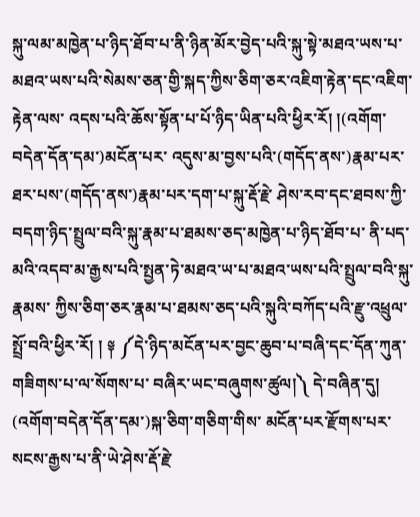སྐུ་ལམ་མཁྱེན་པ་ཉིད་ཐོབ་པ་ནི་ཉིན་མོར་བྱེད་པའི་སྐུ་སྟེ་མཐའ་ཡས་པ་ མཐའ་ཡས་པའི་སེམས་ཅན་གྱི་སྐད་ཀྱིས་ཅིག་ཅར་འཇིག་རྟེན་དང་འཇིག་རྟེན་ལས་ འདས་པའི་ཆོས་སྟོན་པ་པོ་ཉིད་ཡིན་པའི་ཕྱིར་རོ། །(འགོག་བདེན་དོན་དམ་)མངོན་པར་ འདུས་མ་བྱས་པའི་(གདོད་ནས་)རྣམ་པར་ཐར་པས་(གདོད་ནས་)རྣམ་པར་དག་པ་སྐུ་རྡོ་རྗེ་ ཤེས་རབ་དང་ཐབས་ཀྱི་བདག་ཉིད་སྤྲུལ་བའི་སྐུ་རྣམ་པ་ཐམས་ཅད་མཁྱེན་པ་ཉིད་ཐོབ་པ་ ནི་པད་མའི་འདབ་མ་རྒྱས་པའི་སྤྱན་ཏེ་མཐའ་ཡ་པ་མཐའ་ཡས་པའི་སྤྲུལ་བའི་སྐུ་རྣམས་ ཀྱིས་ཅིག་ཅར་རྣམ་པ་ཐམས་ཅད་པའི་སྐུའི་བཀོད་པའི་རྫུ་འཕྲུལ་སྤྲོ་བའི་ཕྱིར་རོ། ། ༈ ༼དེ་ཉིད་མངོན་པར་བྱང་ཆུབ་པ་བཞི་དང་དོན་ཀུན་གཟིགས་པ་ལ་སོགས་པ་ བཞིར་ཡང་བཞུགས་ཚུལ།༽ དེ་བཞིན་དུ། (འགོག་བདེན་དོན་དམ་)སྐ་ཅིག་གཅིག་གིས་ མངོན་པར་རྫོགས་པར་སངས་རྒྱས་པ་ནི་ཡེ་ཤེས་རྡོ་རྗེ་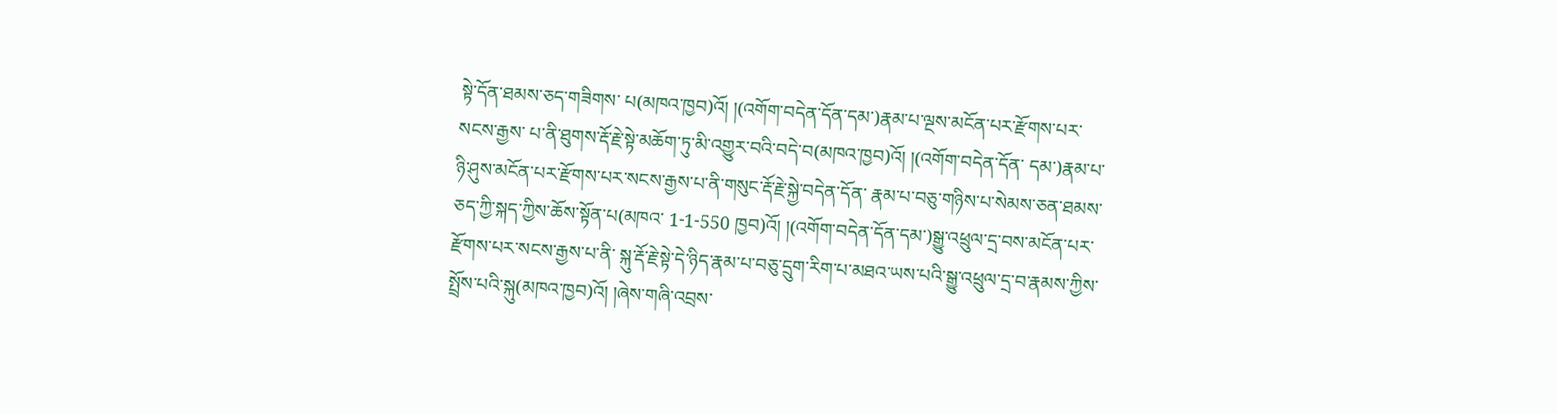སྟེ་དོན་ཐམས་ཅད་གཟིགས་ པ(མཁའ་ཁྱབ)འོ། །(འགོག་བདེན་དོན་དམ་)རྣམ་པ་ལྔས་མངོན་པར་རྫོགས་པར་སངས་རྒྱས་ པ་ནི་ཐུགས་རྡོ་རྗེ་སྟེ་མཆོག་ཏུ་མི་འགྱུར་བའི་བདེ་བ(མཁའ་ཁྱབ)འོ། །(འགོག་བདེན་དོན་ དམ་)རྣམ་པ་ཉི་ཤུས་མངོན་པར་རྫོགས་པར་སངས་རྒྱས་པ་ནི་གསུང་རྡོ་རྗེ་སྐྱེ་བདེན་དོན་ རྣམ་པ་བཅུ་གཉིས་པ་སེམས་ཅན་ཐམས་ཅད་ཀྱི་སྐད་ཀྱིས་ཆོས་སྟོན་པ(མཁའ་ 1-1-550 ཁྱབ)འོ། །(འགོག་བདེན་དོན་དམ་)སྒྱུ་འཕྲུལ་དྲ་བས་མངོན་པར་རྫོགས་པར་སངས་རྒྱས་པ་ནི་ སྐུ་རྡོ་རྗེ་སྟེ་དེ་ཉིད་རྣམ་པ་བཅུ་དྲུག་རིག་པ་མཐའ་ཡས་པའི་སྒྱུ་འཕྲུལ་དྲ་བ་རྣམས་ཀྱིས་ སྤྲོས་པའི་སྐུ(མཁའ་ཁྱབ)འོ། །ཞེས་གཞི་འབྲས་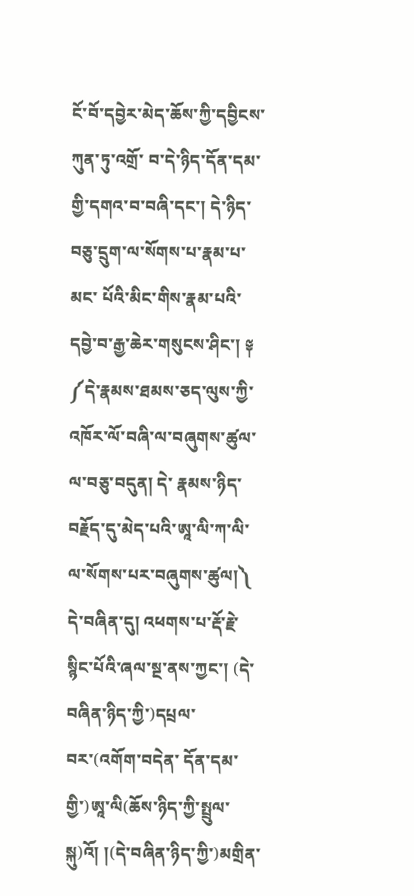ངོ་བོ་དབྱེར་མེད་ཆོས་ཀྱི་དབྱིངས་ཀུན་ཏུ་འགྲོ་ བ་དེ་ཉིད་དོན་དམ་གྱི་དགའ་བ་བཞི་དང་། དེ་ཉིད་བཅུ་དྲུག་ལ་སོགས་པ་རྣམ་པ་མང་ པོའི་མིང་གིས་རྣམ་པའི་དབྱེ་བ་རྒྱ་ཆེར་གསུངས་ཤིང་། ༈ ༼དེ་རྣམས་ཐམས་ཅད་ལུས་ཀྱི་འཁོར་ལོ་བཞི་ལ་བཞུགས་ཚུལ་ལ་བཅུ་བདུན། དེ་ རྣམས་ཉིད་བརྗོད་དུ་མེད་པའི་ཨཱ་ལི་ཀ་ལི་ལ་སོགས་པར་བཞུགས་ཚུལ།༽ དེ་བཞིན་དུ། འཕགས་པ་རྡོ་རྗེ་སྙིང་པོའི་ཞལ་སྔ་ནས་ཀྱང་། (དེ་བཞིན་ཉིད་ཀྱི་)དཔྲལ་བར་(འགོག་བདེན་ དོན་དམ་གྱི་)ཨཱ་ལི(ཆོས་ཉིད་ཀྱི་སྤྲུལ་སྐུ)འོ། །(དེ་བཞིན་ཉིད་ཀྱི་)མགྲིན་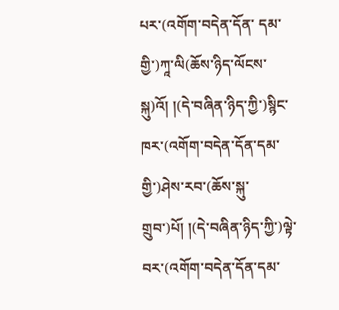པར་(འགོག་བདེན་དོན་ དམ་གྱི་)ཀཱ་ལི(ཆོས་ཉིད་ལོངས་སྐུ)འོ། །(དེ་བཞིན་ཉིད་ཀྱི་)སྙིང་ཁར་(འགོག་བདེན་དོན་དམ་ གྱི་)ཤེས་རབ་(ཆོས་སྐུ་གྲུབ་)པོ། །(དེ་བཞིན་ཉིད་ཀྱི་)ལྟེ་བར་(འགོག་བདེན་དོན་དམ་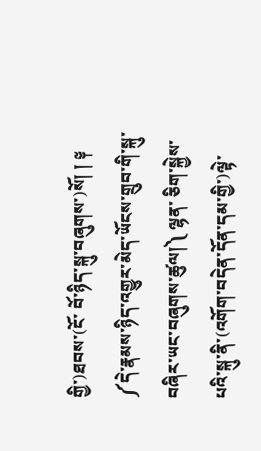གྱི་)ཐབས་(ངོ་ བོ་ཉིད་སྐུ་བཞུགས་)སོ། ། ༈ ༼དེ་རྣམས་ཉིད་འགྱུར་མེད་ཡོངས་གྲུབ་གི་སྐུ་བཞིར་ཡང་བཞུགས་ཚུལ།༽ ལྷན་ ཅིག་སྐྱེས་པའི་སྐུ་ནི་(འགོག་བདེན་དོན་དམ་གྱི་)ལྟེ་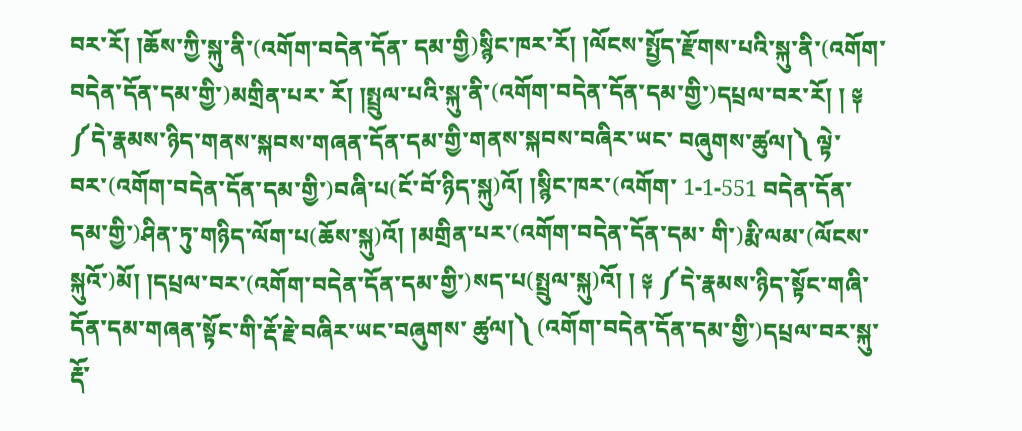བར་རོ། །ཆོས་ཀྱི་སྐུ་ནི་(འགོག་བདེན་དོན་ དམ་གྱི)སྙིང་ཁར་རོ། །ལོངས་སྤྱོད་རྫོགས་པའི་སྐུ་ནི་(འགོག་བདེན་དོན་དམ་གྱི་)མགྲིན་པར་ རོ། །སྤྲུལ་པའི་སྐུ་ནི་(འགོག་བདེན་དོན་དམ་གྱི་)དཔྲལ་བར་རོ། ། ༈ ༼དེ་རྣམས་ཉིད་གནས་སྐབས་གཞན་དོན་དམ་གྱི་གནས་སྐབས་བཞིར་ཡང་ བཞུགས་ཚུལ།༽ ལྟེ་བར་(འགོག་བདེན་དོན་དམ་གྱི་)བཞི་པ(ངོ་བོ་ཉིད་སྐུ)འོ། །སྙིང་ཁར་(འགོག་ 1-1-551 བདེན་དོན་དམ་གྱི་)ཤིན་ཏུ་གཉིད་ལོག་པ(ཆོས་སྐུ)འོ། །མགྲིན་པར་(འགོག་བདེན་དོན་དམ་ གི་)རྨི་ལམ་(ལོངས་སྐུའོ་)མོ། །དཔྲལ་བར་(འགོག་བདེན་དོན་དམ་གྱི་)སད་པ(སྤྲུལ་སྐུ)འོ། ། ༈ ༼དེ་རྣམས་ཉིད་སྟོང་གཞི་དོན་དམ་གཞན་སྟོང་གི་རྡོ་རྗེ་བཞིར་ཡང་བཞུགས་ ཚུལ།༽ (འགོག་བདེན་དོན་དམ་གྱི་)དཔྲལ་བར་སྐུ་རྡོ་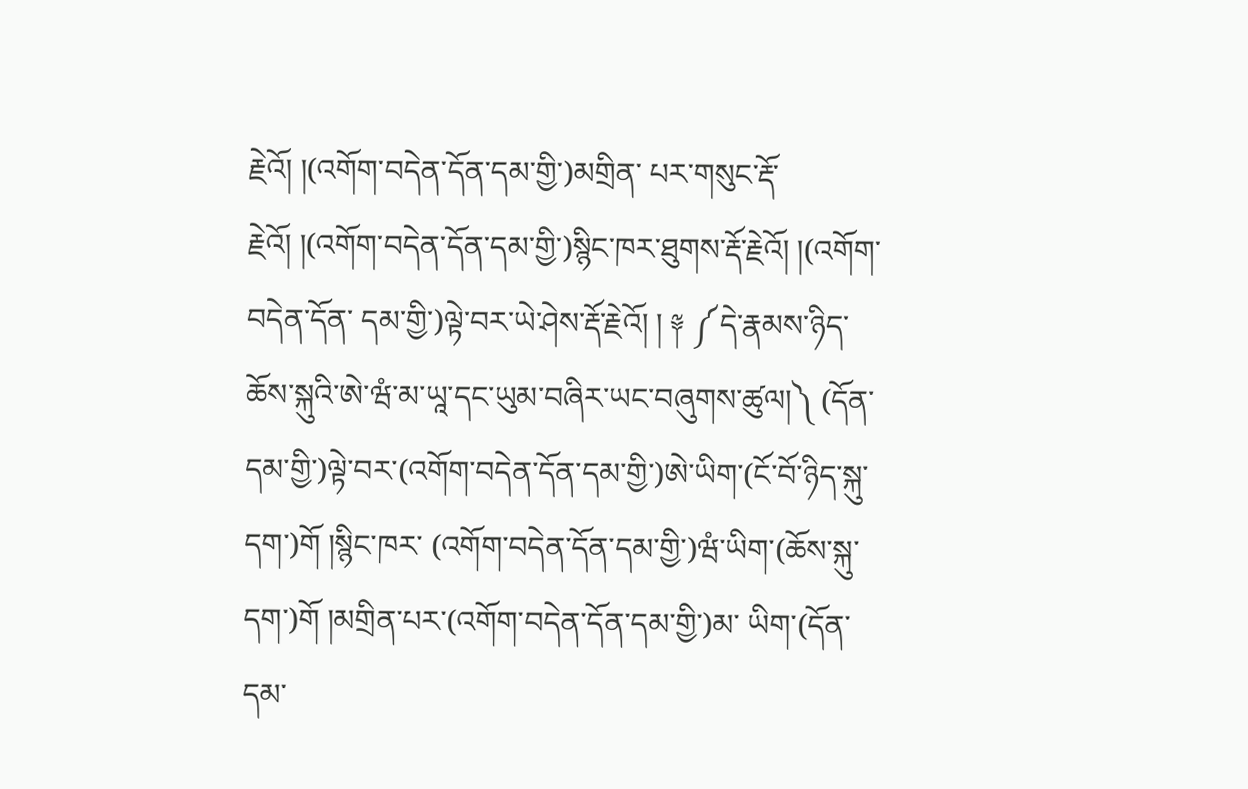རྗེའོ། །(འགོག་བདེན་དོན་དམ་གྱི་)མགྲིན་ པར་གསུང་རྡོ་རྗེའོ། །(འགོག་བདེན་དོན་དམ་གྱི་)སྙིང་ཁར་ཐུགས་རྡོ་རྗེའོ། །(འགོག་བདེན་དོན་ དམ་གྱི་)ལྟེ་བར་ཡེ་ཤེས་རྡོ་རྗེའོ། ། ༈ ༼དེ་རྣམས་ཉིད་ཆོས་སྐུའི་ཨེ་ཝཾ་མ་ཡཱ་དང་ཡུམ་བཞིར་ཡང་བཞུགས་ཚུལ།༽ (དོན་དམ་གྱི་)ལྟེ་བར་(འགོག་བདེན་དོན་དམ་གྱི་)ཨེ་ཡིག་(ངོ་བོ་ཉིད་སྐུ་དག་)གོ །སྙིང་ཁར་ (འགོག་བདེན་དོན་དམ་གྱི་)ཝཾ་ཡིག་(ཆོས་སྐུ་དག་)གོ །མགྲིན་པར་(འགོག་བདེན་དོན་དམ་གྱི་)མ་ ཡིག་(དོན་དམ་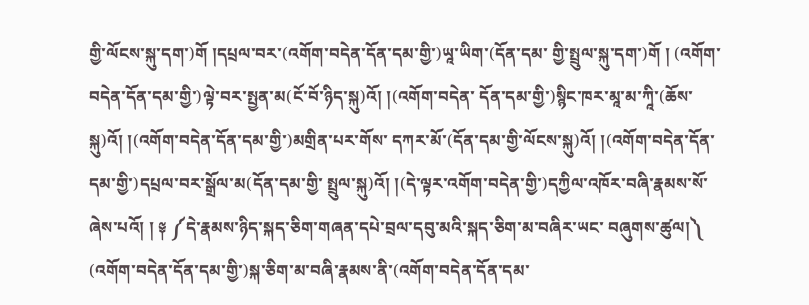གྱི་ལོངས་སྐུ་དག་)གོ །དཔྲལ་བར་(འགོག་བདེན་དོན་དམ་གྱི་)ཡཱ་ཡིག་(དོན་དམ་ གྱི་སྤྲུལ་སྐུ་དག་)གོ ། (འགོག་བདེན་དོན་དམ་གྱི་)ལྟེ་བར་སྤྱན་མ(ངོ་བོ་ཉིད་སྐུ)འོ། །(འགོག་བདེན་ དོན་དམ་གྱི་)སྙིང་ཁར་མཱ་མ་ཀཱི་(ཆོས་སྐུ)འོ། །(འགོག་བདེན་དོན་དམ་གྱི་)མགྲིན་པར་གོས་ དཀར་མོ་(དོན་དམ་གྱི་ལོངས་སྐུ)འོ། །(འགོག་བདེན་དོན་དམ་གྱི་)དཔྲལ་བར་སྒྲོལ་མ(དོན་དམ་གྱི་ སྤྲུལ་སྐུ)འོ། །(དེ་ལྟར་འགོག་བདེན་གྱི་)དཀྱིལ་འཁོར་བཞི་རྣམས་སོ་ཞེས་པའོ། ། ༈ ༼དེ་རྣམས་ཉིད་སྐད་ཅིག་གཞན་དཔེ་བྲལ་དབུ་མའི་སྐད་ཅིག་མ་བཞིར་ཡང་ བཞུགས་ཚུལ།༽ (འགོག་བདེན་དོན་དམ་གྱི་)སྐ་ཅིག་མ་བཞི་རྣམས་ནི་(འགོག་བདེན་དོན་དམ་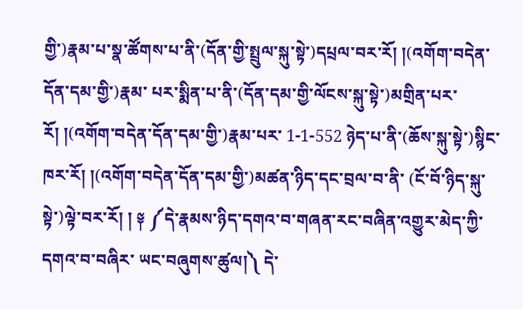གྱི་)རྣམ་པ་སྣ་ཚོགས་པ་ནི་(དོན་གྱི་སྤྲུལ་སྐུ་སྟེ་)དཔྲལ་བར་རོ། །(འགོག་བདེན་དོན་དམ་གྱི་)རྣམ་ པར་སྨིན་པ་ནི་(དོན་དམ་གྱི་ལོངས་སྐུ་སྟེ་)མགྲིན་པར་རོ། །(འགོག་བདེན་དོན་དམ་གྱི་)རྣམ་པར་ 1-1-552 ཉེད་པ་ནི་(ཆོས་སྐུ་སྟེ་)སྙིང་ཁར་རོ། །(འགོག་བདེན་དོན་དམ་གྱི་)མཚན་ཉིད་དང་བྲལ་བ་ནི་ (ངོ་བོ་ཉིད་སྐུ་སྟེ་)ལྟེ་བར་རོ། ། ༈ ༼དེ་རྣམས་ཉིད་དགའ་བ་གཞན་རང་བཞིན་འགྱུར་མེད་ཀྱི་དགའ་བ་བཞིར་ ཡང་བཞུགས་ཚུལ།༽ དེ་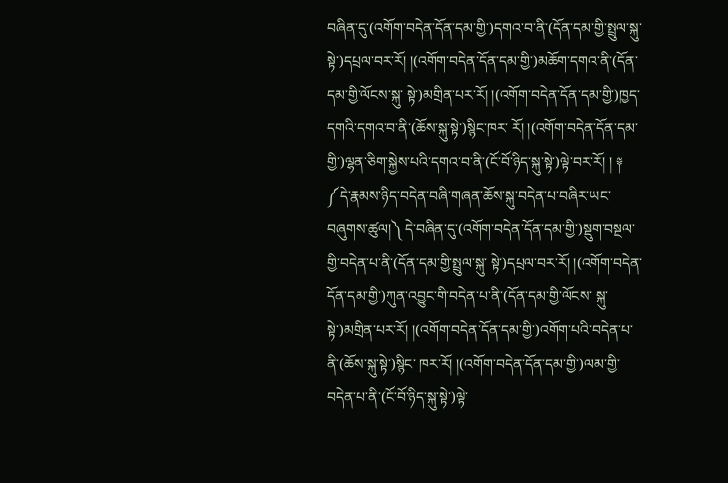བཞིན་དུ་(འགོག་བདེན་དོན་དམ་གྱི་)དགའ་བ་ནི་(དོན་དམ་གྱི་སྤྲུལ་སྐུ་ སྟེ་)དཔྲལ་བར་རོ། །(འགོག་བདེན་དོན་དམ་གྱི་)མཆོག་དགའ་ནི་(དོན་དམ་གྱི་ལོངས་སྐུ་ སྟེ་)མགྲིན་པར་རོ། །(འགོག་བདེན་དོན་དམ་གྱི་)ཁྱད་དགའི་དགའ་བ་ནི་(ཆོས་སྐུ་སྟེ་)སྙིང་ཁར་ རོ། །(འགོག་བདེན་དོན་དམ་གྱི་)ལྷན་ཅིག་སྐྱེས་པའི་དགའ་བ་ནི་(ངོ་བོ་ཉིད་སྐུ་སྟེ་)ལྟེ་བར་རོ། ། ༈ ༼དེ་རྣམས་ཉིད་བདེན་བཞི་གཞན་ཆོས་སྐུ་བདེན་པ་བཞིར་ཡང་བཞུགས་ཚུལ།༽ དེ་བཞིན་དུ་(འགོག་བདེན་དོན་དམ་གྱི་)སྡུག་བསྔལ་གྱི་བདེན་པ་ནི་(དོན་དམ་གྱི་སྤྲུལ་སྐུ་ སྟེ་)དཔྲལ་བར་རོ། །(འགོག་བདེན་དོན་དམ་གྱི་)ཀུན་འབྱུང་གི་བདེན་པ་ནི་(དོན་དམ་གྱི་ལོངས་ སྐུ་སྟེ་)མགྲིན་པར་རོ། །(འགོག་བདེན་དོན་དམ་གྱི་)འགོག་པའི་བདེན་པ་ནི་(ཆོས་སྐུ་སྟེ་)སྙིང་ ཁར་རོ། །(འགོག་བདེན་དོན་དམ་གྱི་)ལམ་གྱི་བདེན་པ་ནི་(ངོ་བོ་ཉིད་སྐུ་སྟེ་)ལྟེ་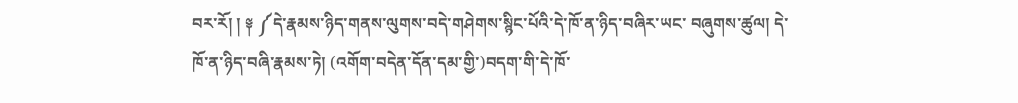བར་རོ། ། ༈ ༼དེ་རྣམས་ཉིད་གནས་ལུགས་བདེ་གཤེགས་སྙིང་པོའི་དེ་ཁོ་ན་ཉིད་བཞིར་ཡང་ བཞུགས་ཚུལ། དེ་ཁོ་ན་ཉིད་བཞི་རྣམས་ཏེ། (འགོག་བདེན་དོན་དམ་གྱི་)བདག་གི་དེ་ཁོ་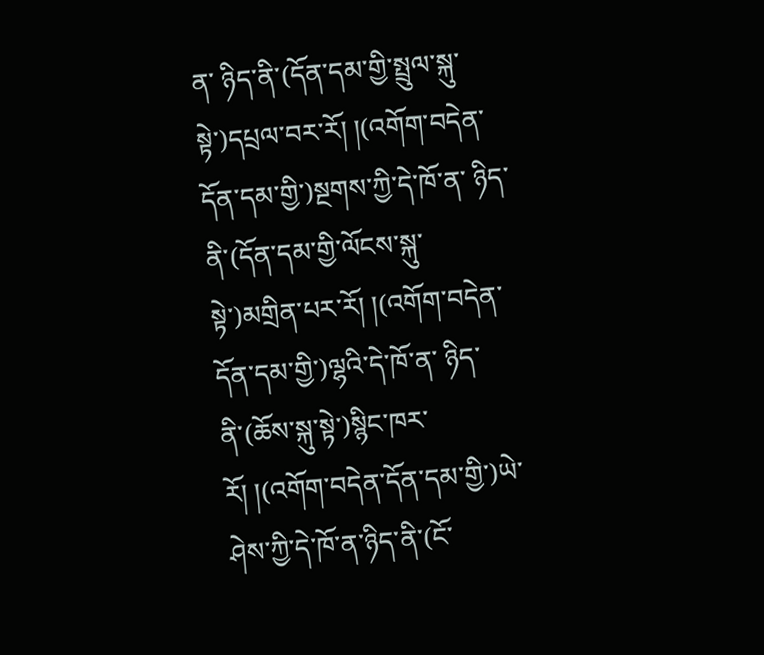ན་ ཉིད་ནི་(དོན་དམ་གྱི་སྤྲུལ་སྐུ་སྟེ་)དཔྲལ་བར་རོ། །(འགོག་བདེན་དོན་དམ་གྱི་)སྔགས་ཀྱི་དེ་ཁོ་ན་ ཉིད་ནི་(དོན་དམ་གྱི་ལོངས་སྐུ་སྟེ་)མགྲིན་པར་རོ། །(འགོག་བདེན་དོན་དམ་གྱི་)ལྷའི་དེ་ཁོ་ན་ ཉིད་ནི་(ཆོས་སྐུ་སྟེ་)སྙིང་ཁར་རོ། །(འགོག་བདེན་དོན་དམ་གྱི་)ཡེ་ཤེས་ཀྱི་དེ་ཁོ་ན་ཉིད་ནི་(ངོ་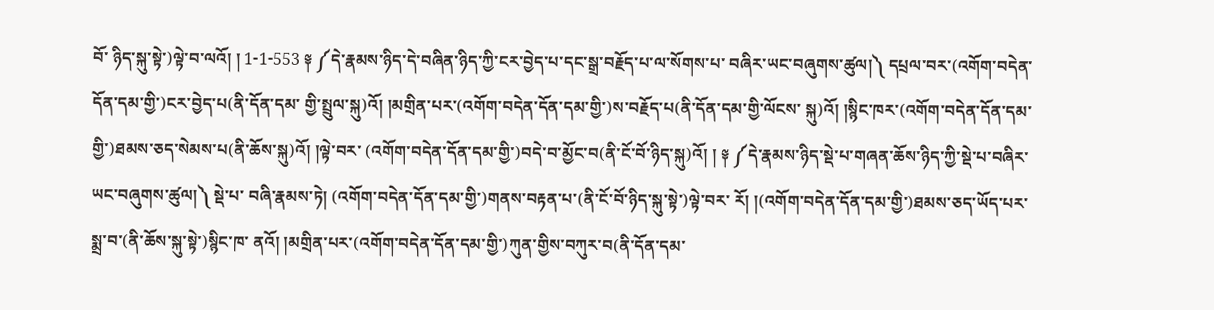བོ་ ཉིད་སྐུ་སྟེ་)ལྟེ་བ་ལའོ། ། 1-1-553 ༈ ༼དེ་རྣམས་ཉིད་དེ་བཞིན་ཉིད་ཀྱི་ངར་བྱེད་པ་དང་སྒྲ་བརྗོད་པ་ལ་སོགས་པ་ བཞིར་ཡང་བཞུགས་ཚུལ།༽ དཔྲལ་བར་(འགོག་བདེན་དོན་དམ་གྱི་)ངར་བྱེད་པ(ནི་དོན་དམ་ གྱི་སྤྲུལ་སྐུ)འོ། །མགྲིན་པར་(འགོག་བདེན་དོན་དམ་གྱི་)ས་བརྗོད་པ(ནི་དོན་དམ་གྱི་ལོངས་ སྐུ)འོ། །སྙིང་ཁར་(འགོག་བདེན་དོན་དམ་གྱི་)ཐམས་ཅད་སེམས་པ(ནི་ཆོས་སྐུ)འོ། །ལྟེ་བར་ (འགོག་བདེན་དོན་དམ་གྱི་)བདེ་བ་མྱོང་བ(ནི་ངོ་བོ་ཉིད་སྐུ)འོ། ། ༈ ༼དེ་རྣམས་ཉིད་སྡེ་པ་གཞན་ཆོས་ཉིད་ཀྱི་སྡེ་པ་བཞིར་ཡང་བཞུགས་ཚུལ།༽ སྡེ་པ་ བཞི་རྣམས་ཏེ། (འགོག་བདེན་དོན་དམ་གྱི་)གནས་བརྟན་པ་(ནི་ངོ་བོ་ཉིད་སྐུ་སྟེ་)ལྟེ་བར་ རོ། །(འགོག་བདེན་དོན་དམ་གྱི་)ཐམས་ཅད་ཡོད་པར་སྨྲ་བ་(ནི་ཆོས་སྐུ་སྟེ་)སྙིང་ཁ་ ནའོ། །མགྲིན་པར་(འགོག་བདེན་དོན་དམ་གྱི་)ཀུན་གྱིས་བཀུར་བ(ནི་དོན་དམ་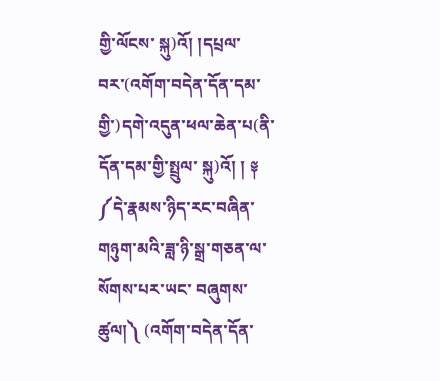གྱི་ལོངས་ སྐུ)འོ། །དཔྲལ་བར་(འགོག་བདེན་དོན་དམ་གྱི་)དགེ་འདུན་ཕལ་ཆེན་པ(ནི་དོན་དམ་གྱི་སྤྲུལ་ སྐུ)འོ། ། ༈ ༼དེ་རྣམས་ཉིད་རང་བཞིན་གཉུག་མའི་ཟླ་ཉི་སྒྲ་གཅན་ལ་སོགས་པར་ཡང་ བཞུགས་ཚུལ།༽ (འགོག་བདེན་དོན་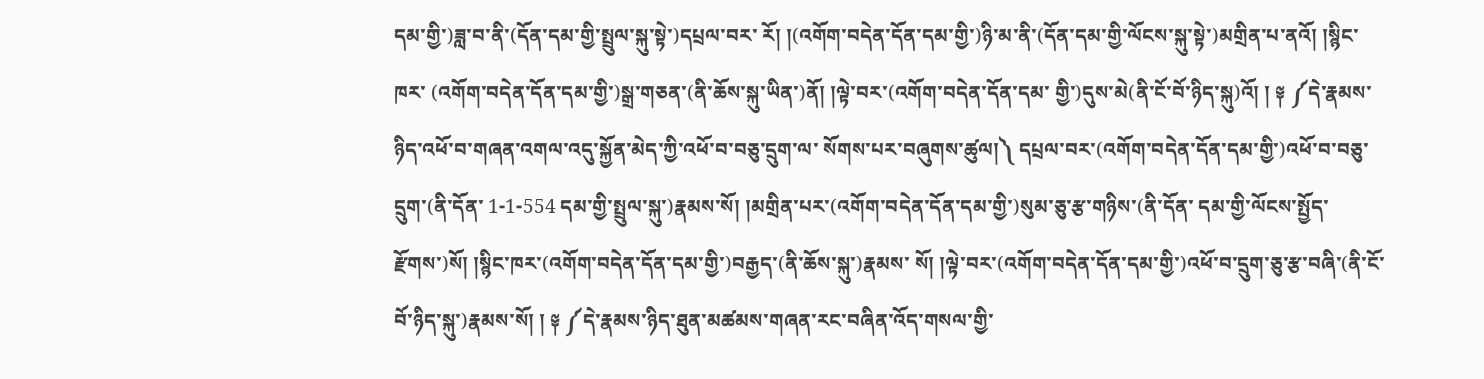དམ་གྱི་)ཟླ་བ་ནི་(དོན་དམ་གྱི་སྤྲུལ་སྐུ་སྟེ་)དཔྲལ་བར་ རོ། །(འགོག་བདེན་དོན་དམ་གྱི་)ཉི་མ་ནི་(དོན་དམ་གྱི་ལོངས་སྐུ་སྟེ་)མགྲིན་པ་ནའོ། །སྙིང་ཁར་ (འགོག་བདེན་དོན་དམ་གྱི་)སྒྲ་གཅན་(ནི་ཆོས་སྐུ་ཡིན་)ནོ། །ལྟེ་བར་(འགོག་བདེན་དོན་དམ་ གྱི་)དུས་མེ(ནི་ངོ་བོ་ཉིད་སྐུ)འོ། ། ༈ ༼དེ་རྣམས་ཉིད་འཕོ་བ་གཞན་འགལ་འདུ་སྐྱོན་མེད་ཀྱི་འཕོ་བ་བཅུ་དྲུག་ལ་ སོགས་པར་བཞུགས་ཚུལ།༽ དཔྲལ་བར་(འགོག་བདེན་དོན་དམ་གྱི་)འཕོ་བ་བཅུ་དྲུག་(ནི་དོན་ 1-1-554 དམ་གྱི་སྤྲུལ་སྐུ་)རྣམས་སོ། །མགྲིན་པར་(འགོག་བདེན་དོན་དམ་གྱི་)སུམ་ཅུ་རྩ་གཉིས་(ནི་དོན་ དམ་གྱི་ལོངས་སྤྱོད་རྫོགས་)སོ། །སྙིང་ཁར་(འགོག་བདེན་དོན་དམ་གྱི་)བརྒྱད་(ནི་ཆོས་སྐུ་)རྣམས་ སོ། །ལྟེ་བར་(འགོག་བདེན་དོན་དམ་གྱི་)འཕོ་བ་དྲུག་ཅུ་རྩ་བཞི་(ནི་ངོ་བོ་ཉིད་སྐུ་)རྣམས་སོ། ། ༈ ༼དེ་རྣམས་ཉིད་ཐུན་མཚམས་གཞན་རང་བཞིན་འོད་གསལ་གྱི་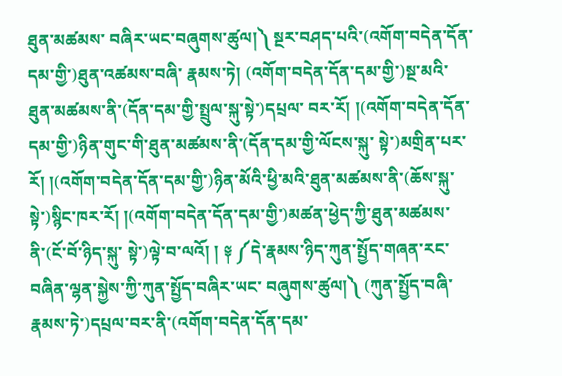ཐུན་མཚམས་ བཞིར་ཡང་བཞུགས་ཚུལ།༽ སྔར་བཤད་པའི་(འགོག་བདེན་དོན་དམ་གྱི་)ཐུན་འཚམས་བཞི་ རྣམས་ཏེ། (འགོག་བདེན་དོན་དམ་གྱི་)སྔ་མའི་ཐུན་མཚམས་ནི་(དོན་དམ་གྱི་སྤྲུལ་སྐུ་སྟེ་)དཔྲལ་ བར་རོ། །(འགོག་བདེན་དོན་དམ་གྱི་)ཉིན་གུང་གི་ཐུན་མཚམས་ནི་(དོན་དམ་གྱི་ལོངས་སྐུ་ སྟེ་)མགྲིན་པར་རོ། །(འགོག་བདེན་དོན་དམ་གྱི་)ཉིན་མོའི་ཕྱི་མའི་ཐུན་མཚམས་ནི་(ཆོས་སྐུ་ སྟེ་)སྙིང་ཁར་རོ། །(འགོག་བདེན་དོན་དམ་གྱི་)མཚན་ཕྱེད་ཀྱི་ཐུན་མཚམས་ནི་(ངོ་བོ་ཉིད་སྐུ་ སྟེ་)ལྟེ་བ་ལའོ། ། ༈ ༼དེ་རྣམས་ཉིད་ཀུན་སྤྱོད་གཞན་རང་བཞིན་ལྷན་སྐྱེས་ཀྱི་ཀུན་སྤྱོད་བཞིར་ཡང་ བཞུགས་ཚུལ།༽ (ཀུན་སྤྱོད་བཞི་རྣམས་ཏེ་)དཔྲལ་བར་ནི་(འགོག་བདེན་དོན་དམ་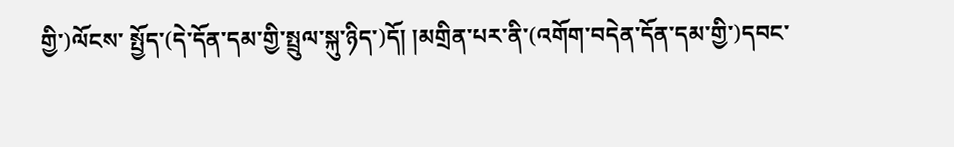གྱི་)ལོངས་ སྤྱོད་(དེ་དོན་དམ་གྱི་སྤྲུལ་སྐུ་ཉིད་)དོ། །མགྲིན་པར་ནི་(འགོག་བདེན་དོན་དམ་གྱི་)དབང་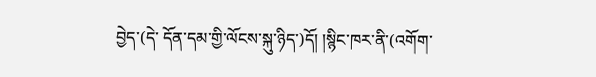བྱེད་(དེ་ དོན་དམ་གྱི་ལོངས་སྐུ་ཉིད་)དོ། །སྙིང་ཁར་ནི་(འགོག་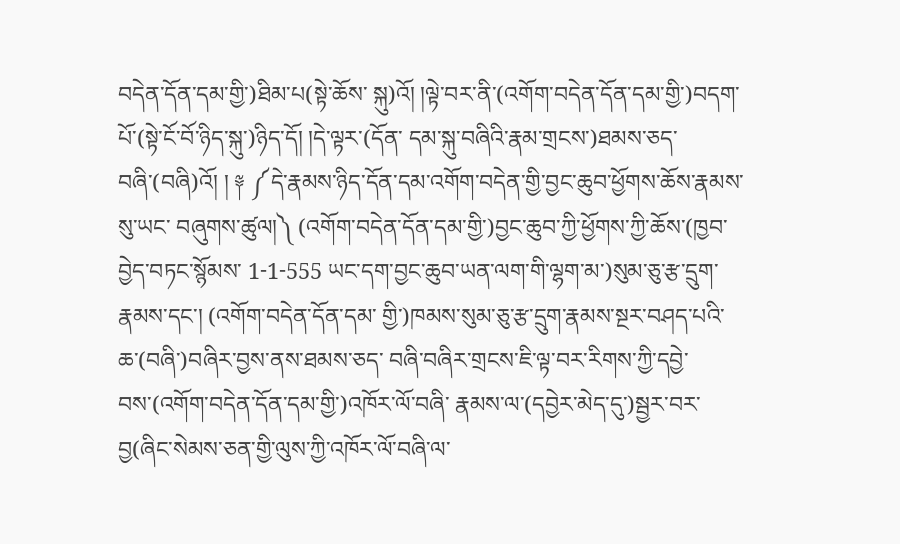བདེན་དོན་དམ་གྱི་)ཐིམ་པ(སྟེ་ཆོས་ སྐུ)འོ། །ལྟེ་བར་ནི་(འགོག་བདེན་དོན་དམ་གྱི་)བདག་པོ་(སྟེ་ངོ་བོ་ཉིད་སྐུ་)ཉིད་དོ། །དེ་ལྟར་(དོན་ དམ་སྐུ་བཞིའི་རྣམ་གྲངས་)ཐམས་ཅད་བཞི་(བཞི)འོ། ། ༈ ༼དེ་རྣམས་ཉིད་དོན་དམ་འགོག་བདེན་གྱི་བྱང་ཆུབ་ཕྱོགས་ཆོས་རྣམས་སུ་ཡང་ བཞུགས་ཚུལ།༽ (འགོག་བདེན་དོན་དམ་གྱི་)བྱང་ཆུབ་ཀྱི་ཕྱོགས་ཀྱི་ཆོས་(ཁྱབ་བྱེད་བཏང་སྙོམས་ 1-1-555 ཡང་དག་བྱང་ཆུབ་ཡན་ལག་གི་ལྷག་མ་)སུམ་ཅུ་རྩ་དྲུག་རྣམས་དང་། (འགོག་བདེན་དོན་དམ་ གྱི་)ཁམས་སུམ་ཅུ་རྩ་དྲུག་རྣམས་སྔར་བཤད་པའི་ཆ་(བཞི་)བཞིར་བྱས་ནས་ཐམས་ཅད་ བཞི་བཞིར་གྲངས་ཇི་ལྟ་བར་རིགས་ཀྱི་དབྱེ་བས་(འགོག་བདེན་དོན་དམ་གྱི་)འཁོར་ལོ་བཞི་ རྣམས་ལ་(དབྱེར་མེད་དུ་)སྦྱར་བར་བྱ(ཞིང་སེམས་ཅན་གྱི་ལུས་ཀྱི་འཁོར་ལོ་བཞི་ལ་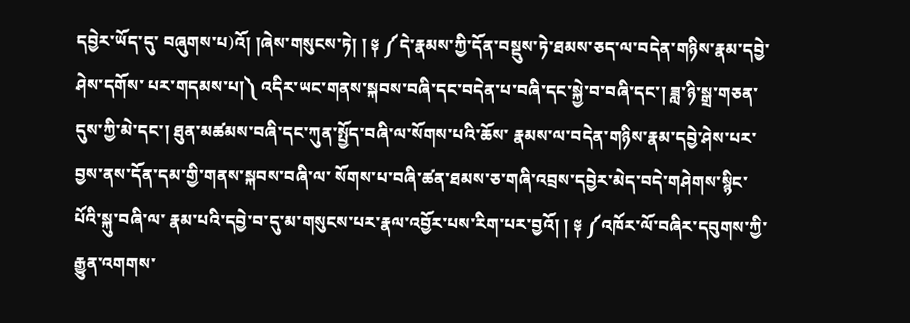དབྱེར་ཡོད་དུ་ བཞུགས་པ)འོ། །ཞེས་གསུངས་ཏེ། ། ༈ ༼དེ་རྣམས་ཀྱི་དོན་བསྡུས་ཏེ་ཐམས་ཅད་ལ་བདེན་གཉིས་རྣམ་དབྱེ་ཤེས་དགོས་ པར་གདམས་པ།༽ འདིར་ཡང་གནས་སྐབས་བཞི་དང་བདེན་པ་བཞི་དང་སྐྱེ་བ་བཞི་དང་། ཟླ་ཉི་སྒྲ་གཅན་དུས་ཀྱི་མེ་དང་། ཐུན་མཚམས་བཞི་དང་ཀུན་སྤྱོད་བཞི་ལ་སོགས་པའི་ཆོས་ རྣམས་ལ་བདེན་གཉིས་རྣམ་དབྱེ་ཤེས་པར་བྱས་ནས་དོན་དམ་གྱི་གནས་སྐབས་བཞི་ལ་ སོགས་པ་བཞི་ཚན་ཐམས་ཅ་གཞི་འབྲས་དབྱེར་མེད་བདེ་གཤེགས་སྙིང་པོའི་སྐུ་བཞི་ལ་ རྣམ་པའི་དབྱེ་བ་དུ་མ་གསུངས་པར་རྣལ་འབྱོར་པས་རིག་པར་བྱའོ། ། ༈ ༼འཁོར་ལོ་བཞིར་དབུགས་ཀྱི་རྒྱུན་འགགས་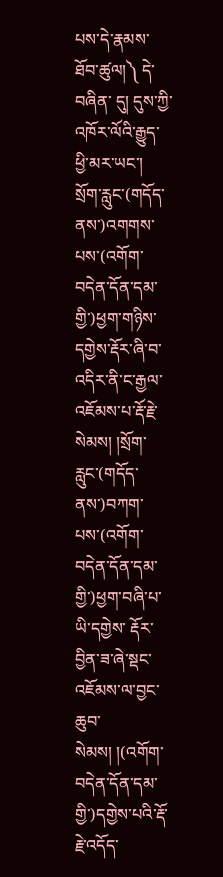པས་དེ་རྣམས་ཐོབ་ཚུལ།༽ དེ་བཞིན་ དུ། དུས་ཀྱི་འཁོར་ལོའི་རྒྱུད་ཕྱི་མར་ཡང་། སྲོག་རླུང་(གདོད་ནས་)འགགས་པས་(འགོག་ བདེན་དོན་དམ་གྱི་)ཕྱག་གཉིས་དགྱེས་རྡོར་ཞི་བ་འདིར་ནི་ང་རྒྱལ་འཇོམས་པ་རྡོ་རྗེ་ སེམས། །སྲོག་རླུང་(གདོད་ནས་)བཀག་པས་(འགོག་བདེན་དོན་དམ་གྱི་)ཕྱག་བཞི་པ་ཡི་དགྱེས་ རྡོར་བྱིན་ཟ་ཞེ་སྡང་འཇོམས་ལ་བྱང་ཆུབ་སེམས། །(འགོག་བདེན་དོན་དམ་གྱི་)དགྱེས་པའི་རྡོ་ རྗེ་འདོད་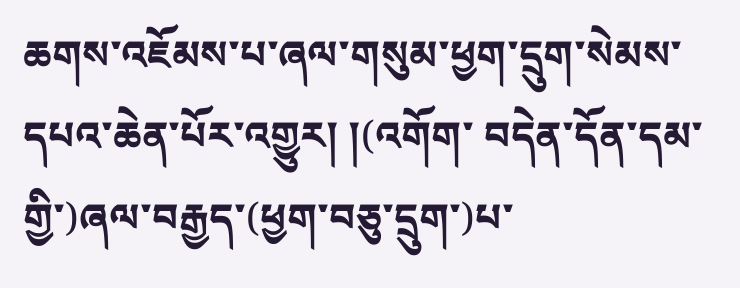ཆགས་འཇོམས་པ་ཞལ་གསུམ་ཕྱག་དྲུག་སེམས་དཔའ་ཆེན་པོར་འགྱུར། །(འགོག་ བདེན་དོན་དམ་གྱི་)ཞལ་བརྒྱད་(ཕྱག་བཅུ་དྲུག་)པ་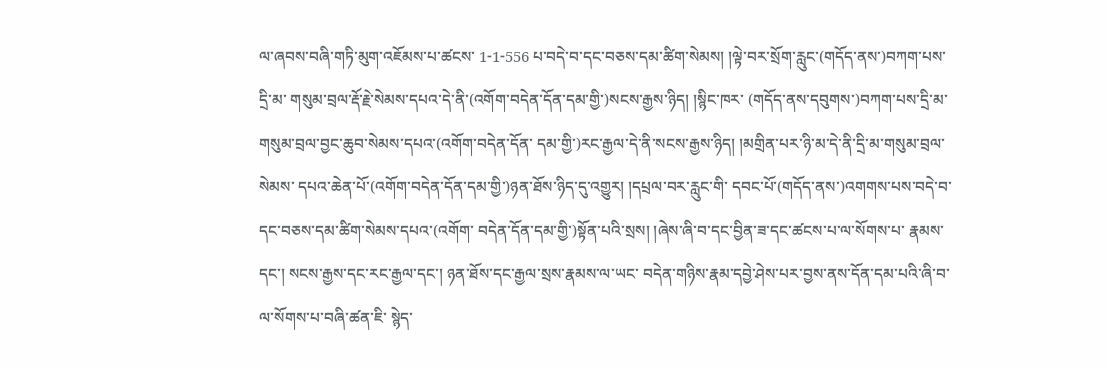ལ་ཞབས་བཞི་གཏི་མུག་འཇོམས་པ་ཚངས་ 1-1-556 པ་བདེ་བ་དང་བཅས་དམ་ཚིག་སེམས། །ལྟེ་བར་སྲོག་རླུང་(གདོད་ནས་)བཀག་པས་དྲི་མ་ གསུམ་བྲལ་རྡོ་རྗེ་སེམས་དཔའ་དེ་ནི་(འགོག་བདེན་དོན་དམ་གྱི་)སངས་རྒྱས་ཉིད། །སྙིང་ཁར་ (གདོད་ནས་དབུགས་)བཀག་པས་དྲི་མ་གསུམ་བྲལ་བྱང་ཆུབ་སེམས་དཔའ་(འགོག་བདེན་དོན་ དམ་གྱི་)རང་རྒྱལ་དེ་ནི་སངས་རྒྱས་ཉིད། །མགྲིན་པར་ཉི་མ་དེ་ནི་དྲི་མ་གསུམ་བྲལ་སེམས་ དཔའ་ཆེན་པོ་(འགོག་བདེན་དོན་དམ་གྱི་)ཉན་ཐོས་ཉིད་དུ་འགྱུར། །དཔྲལ་བར་རླུང་གི་ དབང་པོ་(གདོད་ནས་)འགགས་པས་བདེ་བ་དང་བཅས་དམ་ཚིག་སེམས་དཔའ་(འགོག་ བདེན་དོན་དམ་གྱི་)སྟོན་པའི་སྲས། །ཞེས་ཞི་བ་དང་བྱིན་ཟ་དང་ཚངས་པ་ལ་སོགས་པ་ རྣམས་དང་། སངས་རྒྱས་དང་རང་རྒྱལ་དང་། ཉན་ཐོས་དང་རྒྱལ་སྲས་རྣམས་ལ་ཡང་ བདེན་གཉིས་རྣམ་དབྱེ་ཤེས་པར་བྱས་ནས་དོན་དམ་པའི་ཞི་བ་ལ་སོགས་པ་བཞི་ཚན་ཇི་ སྙེད་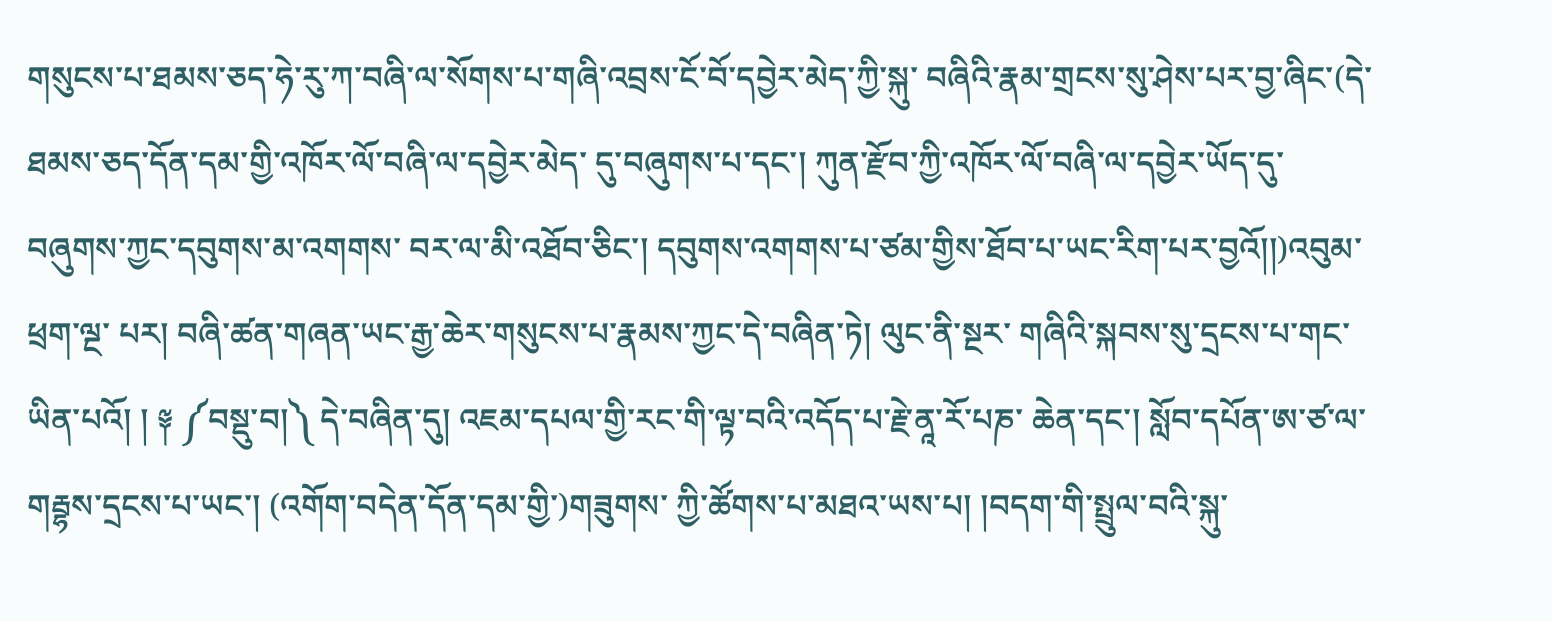གསུངས་པ་ཐམས་ཅད་ཧེ་རུ་ཀ་བཞི་ལ་སོགས་པ་གཞི་འབྲས་ངོ་བོ་དབྱེར་མེད་ཀྱི་སྐུ་ བཞིའི་རྣམ་གྲངས་སུ་ཤེས་པར་བྱ་ཞིང་(དེ་ཐམས་ཅད་དོན་དམ་གྱི་འཁོར་ལོ་བཞི་ལ་དབྱེར་མེད་ དུ་བཞུགས་པ་དང་། ཀུན་རྫོབ་ཀྱི་འཁོར་ལོ་བཞི་ལ་དབྱེར་ཡོད་དུ་བཞུགས་ཀྱང་དབུགས་མ་འགགས་ བར་ལ་མི་འཐོབ་ཅིང་། དབུགས་འགགས་པ་ཙམ་གྱིས་ཐོབ་པ་ཡང་རིག་པར་བྱའོ།།)འབུམ་ཕྲག་ལྔ་ པར། བཞི་ཚན་གཞན་ཡང་རྒྱ་ཆེར་གསུངས་པ་རྣམས་ཀྱང་དེ་བཞིན་ཏེ། ལུང་ནི་སྔར་ གཞིའི་སྐབས་སུ་དྲངས་པ་གང་ཡིན་པའོ། ། ༈ ༼བསྡུ་བ།༽ དེ་བཞིན་དུ། འཇམ་དཔལ་གྱི་རང་གི་ལྟ་བའི་འདོད་པ་རྗེ་ནཱ་རོ་པཎ་ ཆེན་དང་། སློབ་དཔོན་ཨ་ཙ་ལ་གརྦྷས་དྲངས་པ་ཡང་། (འགོག་བདེན་དོན་དམ་གྱི་)གཟུགས་ ཀྱི་ཚོགས་པ་མཐའ་ཡས་པ། །བདག་གི་སྤྲུལ་བའི་སྐུ་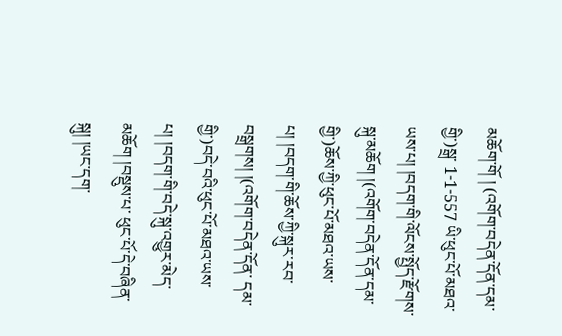མཆོག་གོ ། (འགོག་བདེན་དོན་དམ་གྱི་)སྒྲ་ 1-1-557 ཡི་ཕུང་པོ་མཐའ་ཡས་པ། །བདག་གི་ལོངས་སྤྱོད་རྫོགས་སྐུ་མཆོག །(འགོག་བདེན་དོན་དམ་ གྱི་)ཆོས་ཀྱི་ཕུང་པོ་མཐའ་ཡས་པ། །བདག་གི་ཆོས་ཀྱི་སྐུར་རབ་བསྒྲགས། །(འགོག་བདེན་དོན་ དམ་གྱི་)བདེ་བའི་ཕུང་པོ་མཐའ་ཡས་པ། །བདག་གི་བདེ་སྐུ་འགྱུར་མེད་མཆོག །བསྡུས་པ་ ཕུང་པོ་དེ་བཞིན་སྐུ། །ཡང་དག་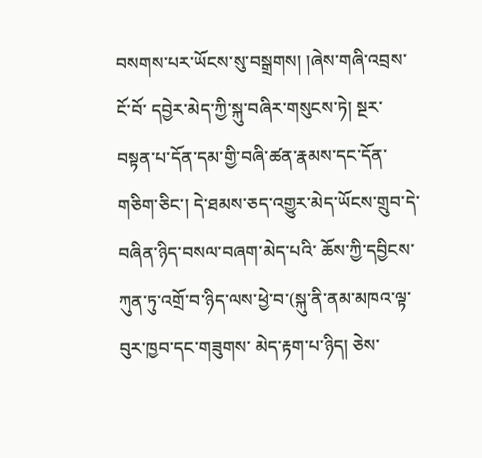བསགས་པར་ཡོངས་སུ་བསྒྲགས། །ཞེས་གཞི་འབྲས་ངོ་བོ་ དབྱེར་མེད་ཀྱི་སྐུ་བཞིར་གསུངས་ཏེ། སྔར་བསྟན་པ་དོན་དམ་གྱི་བཞི་ཚན་རྣམས་དང་དོན་ གཅིག་ཅིང་། དེ་ཐམས་ཅད་འགྱུར་མེད་ཡོངས་གྲུབ་དེ་བཞིན་ཉིད་བསལ་བཞག་མེད་པའི་ ཆོས་ཀྱི་དབྱིངས་ཀུན་ཏུ་འགྲོ་བ་ཉིད་ལས་ཕྱེ་བ་(སྐུ་ནི་ནམ་མཁའ་ལྟ་བུར་ཁྱབ་དང་གཟུགས་ མེད་རྟག་པ་ཉིད། ཅེས་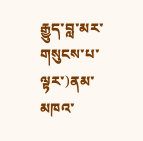རྒྱུད་བླ་མར་གསུངས་པ་ལྟར་)ནམ་མཁའ་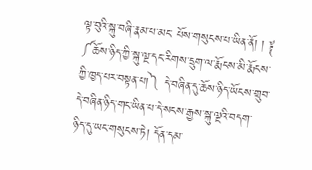ལྟ་བུའི་སྐུ་བཞི་རྣམ་པ་མང་ པོས་གསུངས་པ་ཡིན་ནོ། ། ༈ ༼ཆོས་ཉིད་ཀྱི་སྐུ་ལྔ་དང་རིགས་དྲུག་ལ་རྨོངས་མི་རྨོངས་ཀྱི་ཁྱད་པར་བསྟན་པ།༽ དེ་བཞིན་དུ་ཆོས་ཉིད་ཡོངས་གྲུབ་དེ་བཞིན་ཉིད་གང་ཡིན་པ་དེ་སངས་རྒྱས་སྐུ་ལྔའི་བདག་ ཉིད་དུ་ཡང་གསུངས་ཏེ། དོན་དམ་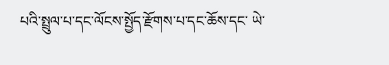པའི་སྤྲུལ་པ་དང་ལོངས་སྤྱོད་རྫོགས་པ་དང་ཆོས་དང་ ཡེ་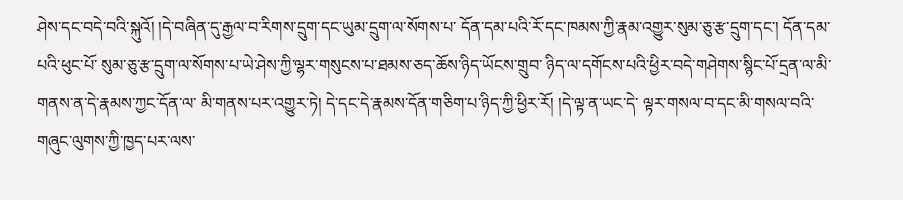ཤེས་དང་བདེ་བའི་སྐུའོ། །དེ་བཞིན་དུ་རྒྱལ་བ་རིགས་དྲུག་དང་ཡུམ་དྲུག་ལ་སོགས་པ་ དོན་དམ་པའི་རོ་དང་ཁམས་ཀྱི་རྣམ་འགྱུར་སུམ་ཅུ་རྩ་དྲུག་དང་། དོན་དམ་པའི་ཕུང་པོ་ སུམ་ཅུ་རྩ་དྲུག་ལ་སོགས་པ་ཡེ་ཤེས་ཀྱི་ལྷར་གསུངས་པ་ཐམས་ཅད་ཆོས་ཉིད་ཡོངས་གྲུབ་ ཉིད་ལ་དགོངས་པའི་ཕྱིར་བདེ་གཤེགས་སྙིང་པོ་དྲན་ལ་མི་གནས་ན་དེ་རྣམས་ཀྱང་དོན་ལ་ མི་གནས་པར་འགྱུར་ཏེ། དེ་དང་དེ་རྣམས་དོན་གཅིག་པ་ཉིད་ཀྱི་ཕྱིར་རོ། །དེ་ལྟ་ན་ཡང་དེ་ ལྟར་གསལ་བ་དང་མི་གསལ་བའི་གཞུང་ལུགས་ཀྱི་ཁྱད་པར་ལས་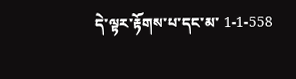དེ་ལྟར་རྟོགས་པ་དང་མ་ 1-1-558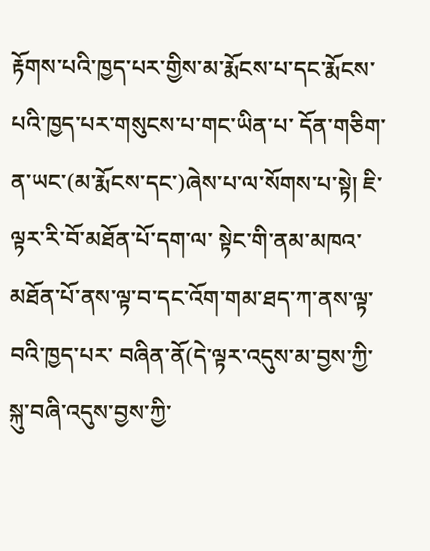རྟོགས་པའི་ཁྱད་པར་གྱིས་མ་རྨོངས་པ་དང་རྨོངས་པའི་ཁྱད་པར་གསུངས་པ་གང་ཡིན་པ་ དོན་གཅིག་ན་ཡང་(མ་རྨོངས་དང་)ཞེས་པ་ལ་སོགས་པ་སྟེ། ཇི་ལྟར་རི་བོ་མཐོན་པོ་དག་ལ་ སྟེང་གི་ནམ་མཁའ་མཐོན་པོ་ནས་ལྟ་བ་དང་འོག་གམ་ཐད་ཀ་ནས་ལྟ་བའི་ཁྱད་པར་ བཞིན་ནོ(དེ་ལྟར་འདུས་མ་བྱས་ཀྱི་སྐུ་བཞི་འདུས་བྱས་ཀྱི་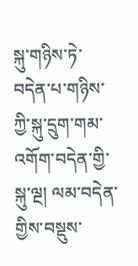སྐུ་གཉིས་ཏེ་བདེན་པ་གཉིས་ཀྱི་སྐུ་དྲུག་གམ་ འགོག་བདེན་གྱི་སྐུ་ལྔ། ལམ་བདེན་གྱིས་བསྡུས་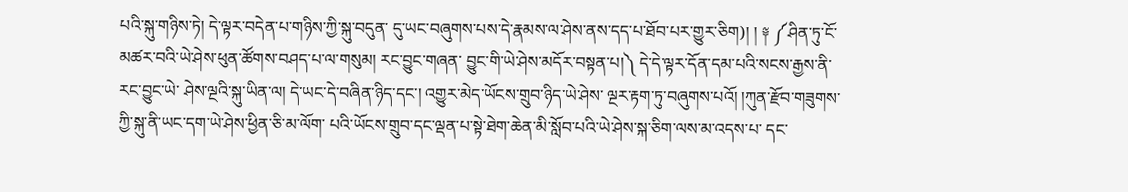པའི་སྐུ་གཉིས་ཏེ། དེ་ལྟར་བདེན་པ་གཉིས་ཀྱི་སྐུ་བདུན་ དུ་ཡང་བཞུགས་པས་དེ་རྣམས་ལ་ཤེས་ནས་དད་པ་ཐོབ་པར་གྱུར་ཅིག)། ། ༈ ༼ཤིན་ཏུ་ངོ་མཚར་བའི་ཡེ་ཤེས་ཕུན་ཚོགས་བཤད་པ་ལ་གསུམ། རང་བྱུང་གཞན་ བྱུང་གི་ཡེ་ཤེས་མདོར་བསྟན་པ།༽ དེ་དེ་ལྟར་དོན་དམ་པའི་སངས་རྒྱས་ནི་རང་བྱུང་ཡེ་ ཤེས་ལྔའི་སྐུ་ཡིན་ལ། དེ་ཡང་དེ་བཞིན་ཉིད་དང་། འགྱུར་མེད་ཡོངས་གྲུབ་ཉིད་ཡེ་ཤེས་ ལྔར་རྟག་ཏུ་བཞུགས་པའོ། །ཀུན་རྫོབ་གཟུགས་ཀྱི་སྐུ་ནི་ཡང་དག་ཡེ་ཤེས་ཕྱིན་ཅི་མ་ལོག་ པའི་ཡོངས་གྲུབ་དང་ལྡན་པ་སྟེ་ཐེག་ཆེན་མི་སློབ་པའི་ཡེ་ཤེས་སྐ་ཅིག་ལས་མ་འདས་པ་ དང་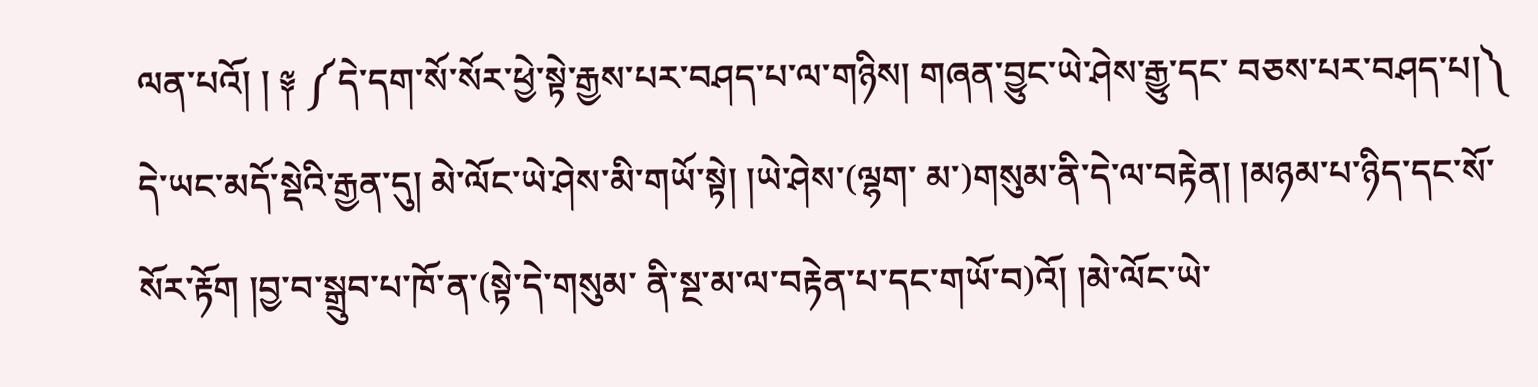ལན་པའོ། ། ༈ ༼དེ་དག་སོ་སོར་ཕྱེ་སྟེ་རྒྱས་པར་བཤད་པ་ལ་གཉིས། གཞན་བྱུང་ཡེ་ཤེས་རྒྱུ་དང་ བཅས་པར་བཤད་པ།༽ དེ་ཡང་མདོ་སྡེའི་རྒྱན་དུ། མེ་ལོང་ཡེ་ཤེས་མི་གཡོ་སྟེ། །ཡེ་ཤེས་(ལྷག་ མ་)གསུམ་ནི་དེ་ལ་བརྟེན། །མཉམ་པ་ཉིད་དང་སོ་སོར་རྟོག །བྱ་བ་སྒྲུབ་པ་ཁོ་ན་(སྟེ་དེ་གསུམ་ ནི་སྔ་མ་ལ་བརྟེན་པ་དང་གཡོ་བ)འོ། །མེ་ལོང་ཡེ་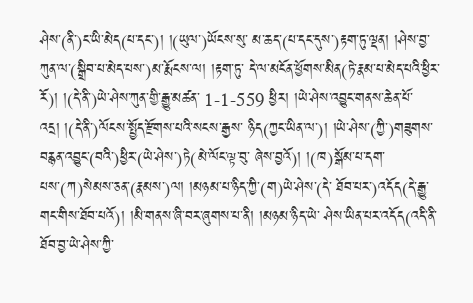ཤེས་(ནི་)ང་ཡི་མེད(པ་དང་)། །(ཡུལ་)ཡོངས་སུ་ མ་ཆད་(པ་དང་དུས་)རྟག་ཏུ་ལྡན། །ཤེས་བྱ་ཀུན་ལ་(སྒྲིབ་པ་མེད་པས་)མ་རྨོངས་ལ། །རྟག་ཏུ་ དེ་ལ་མངོན་ཕྱོགས་མིན(ཏེ་རྣམ་པ་མེད་པའི་ཕྱིར་རོ)། །(དེ་ནི་)ཡེ་ཤེས་ཀུན་གྱི་རྒྱུ་མཚན་ 1-1-559 ཕྱིར། །ཡེ་ཤེས་འབྱུང་གནས་ཆེན་པོ་འདྲ། །(དེ་ནི་)ལོངས་སྤྱོད་རྫོགས་པའི་སངས་རྒྱས་ ཉིད(ཀྱང་ཡིན་ལ་)། །ཡེ་ཤེས་(ཀྱི་)གཟུགས་བརྙན་འབྱུང་(བའི་)ཕྱིར་(ཡེ་ཤེས་)ཏེ(མེ་ལོང་ལྟ་བུ་ ཞེས་བྱའོ)། །(ཁ)སྒོམ་པ་དག་པས་(ཀ)སེམས་ཅན་(རྣམས་)ལ། །མཉམ་པ་ཉིད་ཀྱི་(ག)ཡེ་ཤེས་(དེ་ ཐོབ་པར་)འདོད(དེ་རྒྱུ་གང་གིས་ཐོབ་པའོ)། །མི་གནས་ཞི་བར་ཞུགས་པ་ནི། །མཉམ་ཉིད་ཡེ་ ཤེས་ཡིན་པར་འདོད(འདི་ནི་ཐོབ་བྱ་ཡེ་ཤེས་ཀྱི་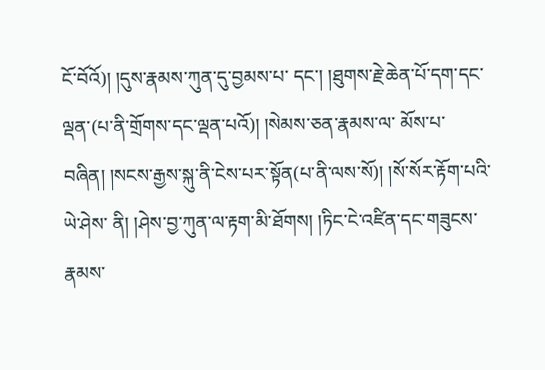ངོ་བོའོ)། །དུས་རྣམས་ཀུན་དུ་བྱམས་པ་ དང་། །ཐུགས་རྗེ་ཆེན་པོ་དག་དང་ལྡན་(པ་ནི་གྲོགས་དང་ལྡན་པའོ)། །སེམས་ཅན་རྣམས་ལ་ མོས་པ་བཞིན། །སངས་རྒྱས་སྐུ་ནི་ངེས་པར་སྟོན(པ་ནི་ལས་སོ)། །སོ་སོར་རྟོག་པའི་ཡེ་ཤེས་ ནི། །ཤེས་བྱ་ཀུན་ལ་རྟག་མི་ཐོགས། །ཏིང་ངེ་འཛིན་དང་གཟུངས་རྣམས་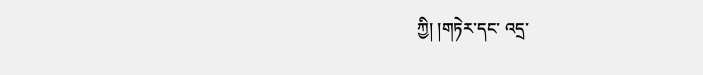ཀྱི། །གཏེར་དང་ འདྲ་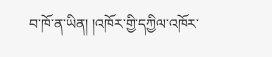བ་ཁོ་ན་ཡིན། །འཁོར་གྱི་དཀྱིལ་འཁོར་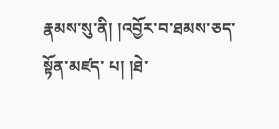རྣམས་སུ་ནི། །འབྱོར་བ་ཐམས་ཅད་སྟོན་མཛད་ པ། །ཐེ་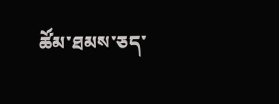ཚོམ་ཐམས་ཅད་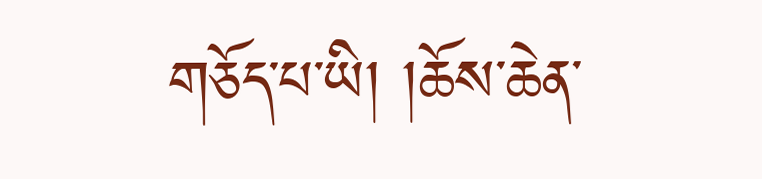གཅོད་པ་ཡི། །ཆོས་ཆེན་